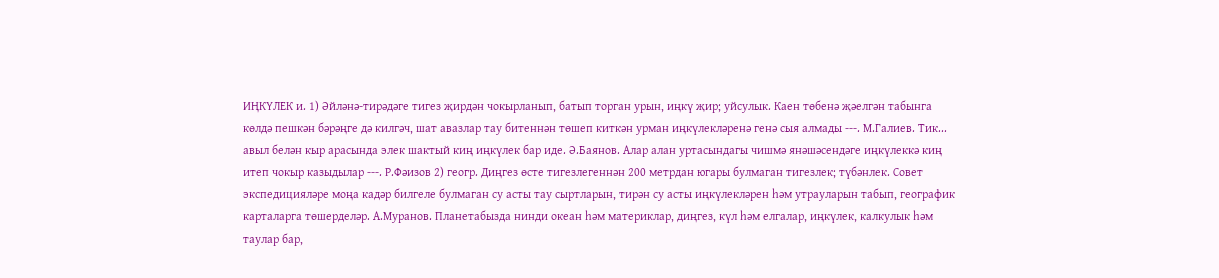ИҢКҮЛЕК и. 1) Әйләнә-тирәдәге тигез җирдән чокырланып, батып торган урын, иңкү җир; уйсулык. Каен төбенә җәелгән табынга көлдә пешкән бәрәңге дә килгәч, шат авазлар тау битеннән төшеп киткән урман иңкүлекләренә генә сыя алмады ---. М.Галиев. Тик... авыл белән кыр арасында элек шактый киң иңкүлек бар иде. Ә.Баянов. Алар алан уртасындагы чишмә янәшәсендәге иңкүлеккә киң итеп чокыр казыдылар ---. Р.Фәизов 2) геогр. Диңгез өсте тигезлегеннән 200 метрдан югары булмаган тигезлек; түбәнлек. Совет экспедицияләре моңа кадәр билгеле булмаган су асты тау сыртларын, тирән су асты иңкүлекләрен һәм утрауларын табып, географик карталарга төшерделәр. А.Муранов. Планетабызда нинди океан һәм материклар, диңгез, күл һәм елгалар, иңкүлек, калкулык һәм таулар бар,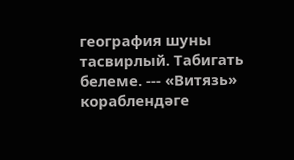география шуны тасвирлый. Табигать белеме. --- «Витязь» кораблендәге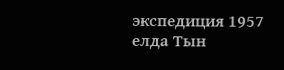экспедиция 1957 елда Тын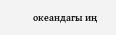океандагы иң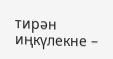тирән иңкүлекне –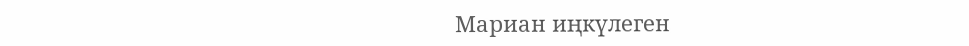Мариан иңкүлеген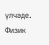үлчәде. Физик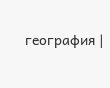география |